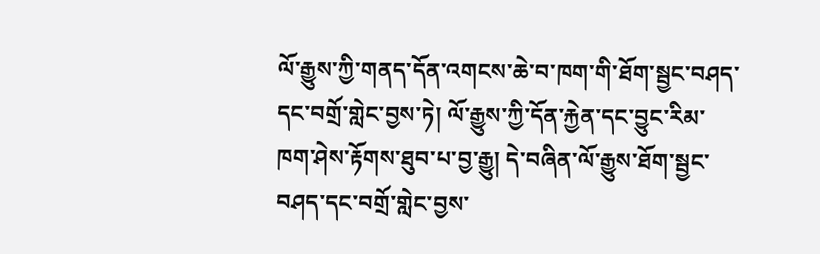ལོ་རྒྱུས་ཀྱི་གནད་དོན་འགངས་ཆེ་བ་ཁག་གི་ཐོག་སྦྱང་བཤད་དང་བགྲོ་གླེང་བྱས་ཏེ། ལོ་རྒྱུས་ཀྱི་དོན་རྐྱེན་དང་བྱུང་རིམ་ཁག་ཤེས་རྟོགས་ཐུབ་པ་བྱ་རྒྱུ། དེ་བཞིན་ལོ་རྒྱུས་ཐོག་སྦྱང་བཤད་དང་བགྲོ་གླེང་བྱས་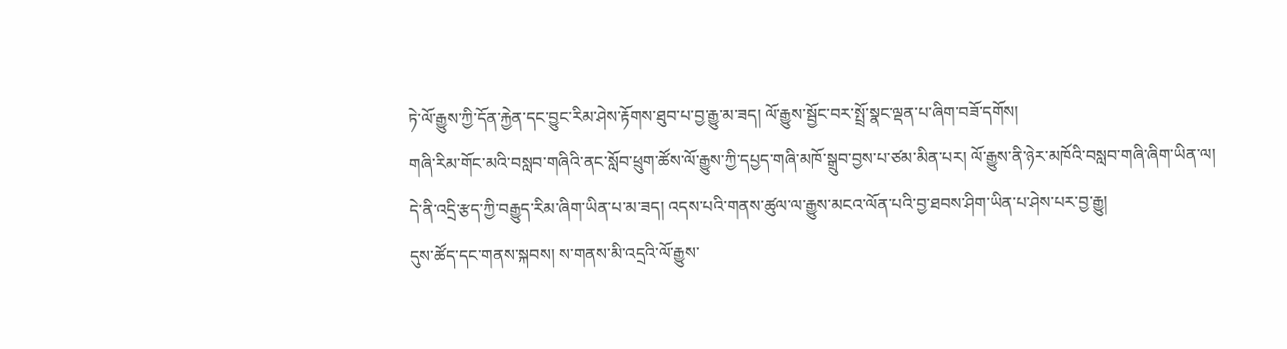ཏེ་ལོ་རྒྱུས་ཀྱི་དོན་རྐྱེན་དང་བྱུང་རིམ་ཤེས་རྟོགས་ཐུབ་པ་བྱ་རྒྱུ་མ་ཟད། ལོ་རྒྱུས་སྦྱོང་བར་སྤྲོ་སྣང་ལྡན་པ་ཞིག་བཟོ་དགོས།
གཞི་རིམ་གོང་མའི་བསླབ་གཞིའི་ནང་སློབ་ཕྲུག་ཚོས་ལོ་རྒྱུས་ཀྱི་དཔྱད་གཞི་མཁོ་སྒྲུབ་བྱས་པ་ཙམ་མིན་པར། ལོ་རྒྱུས་ནི་ཉེར་མཁོའི་བསླབ་གཞི་ཞིག་ཡིན་ལ། དེ་ནི་འདྲི་རྩད་ཀྱི་བརྒྱུད་རིམ་ཞིག་ཡིན་པ་མ་ཟད། འདས་པའི་གནས་ཚུལ་ལ་རྒྱུས་མངའ་ལོན་པའི་བྱ་ཐབས་ཤིག་ཡིན་པ་ཤེས་པར་བྱ་རྒྱུ།
དུས་ཚོད་དང་གནས་སྐབས། ས་གནས་མི་འདྲའི་ལོ་རྒྱུས་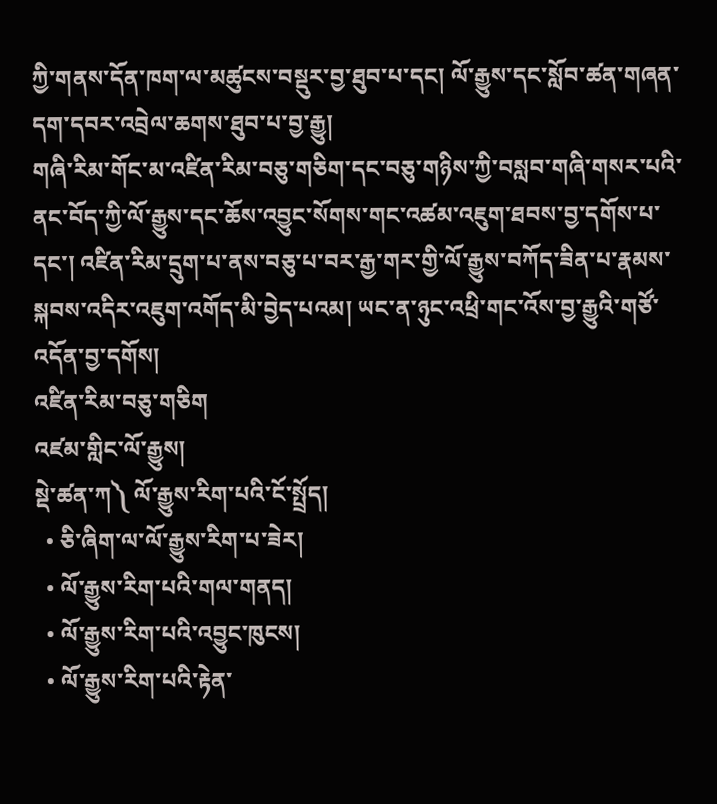ཀྱི་གནས་དོན་ཁག་ལ་མཚུངས་བསྡུར་བྱ་ཐུབ་པ་དང། ལོ་རྒྱུས་དང་སློབ་ཚན་གཞན་དག་དབར་འབྲེལ་ཆགས་ཐུབ་པ་བྱ་རྒྱུ།
གཞི་རིམ་གོང་མ་འཛིན་རིམ་བཅུ་གཅིག་དང་བཅུ་གཉིས་ཀྱི་བསླབ་གཞི་གསར་པའི་ནང་བོད་ཀྱི་ལོ་རྒྱུས་དང་ཆོས་འབྱུང་སོགས་གང་འཚམ་འཇུག་ཐབས་བྱ་དགོས་པ་དང་། འཛིན་རིམ་དྲུག་པ་ནས་བཅུ་པ་བར་རྒྱ་གར་གྱི་ལོ་རྒྱུས་བཀོད་ཟིན་པ་རྣམས་སྐབས་འདིར་འཇུག་འགོད་མི་བྱེད་པའམ། ཡང་ན་ཉུང་འཕྲི་གང་འོས་བྱ་རྒྱུའི་གཙོ་འདོན་བྱ་དགོས།
འཛིན་རིམ་བཅུ་གཅིག
འཛམ་གླིང་ལོ་རྒྱུས།
སྡེ་ཚན་ཀ༽ ལོ་རྒྱུས་རིག་པའི་ངོ་སྤྲོད།
  • ཅི་ཞིག་ལ་ལོ་རྒྱུས་རིག་པ་ཟེར།
  • ལོ་རྒྱུས་རིག་པའི་གལ་གནད།
  • ལོ་རྒྱུས་རིག་པའི་འབྱུང་ཁུངས།
  • ལོ་རྒྱུས་རིག་པའི་རྟེན་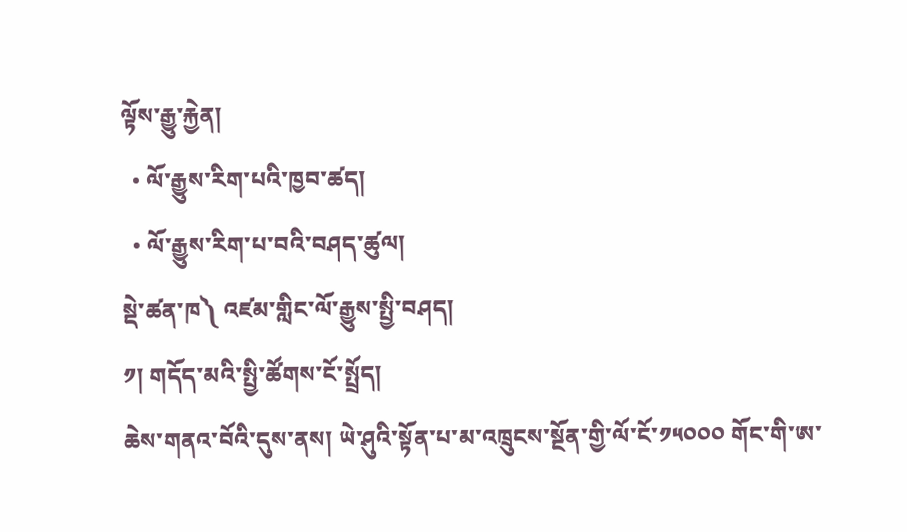ལྟོས་རྒྱུ་རྐྱེན།
  • ལོ་རྒྱུས་རིག་པའི་ཁྱབ་ཚད།
  • ལོ་རྒྱུས་རིག་པ་བའི་བཤད་ཚུལ།
སྡེ་ཚན་ཁ༽ འཛམ་གླིང་ལོ་རྒྱུས་སྤྱི་བཤད།
༡། གདོད་མའི་སྤྱི་ཚོགས་ངོ་སྤྲོད།
ཆེས་གནའ་བོའི་དུས་ནས། ཡེ་ཤུའི་སྟོན་པ་མ་འཁྲུངས་སྔོན་གྱི་ལོ་ངོ་༡༥༠༠༠ གོང་གི་ཨ་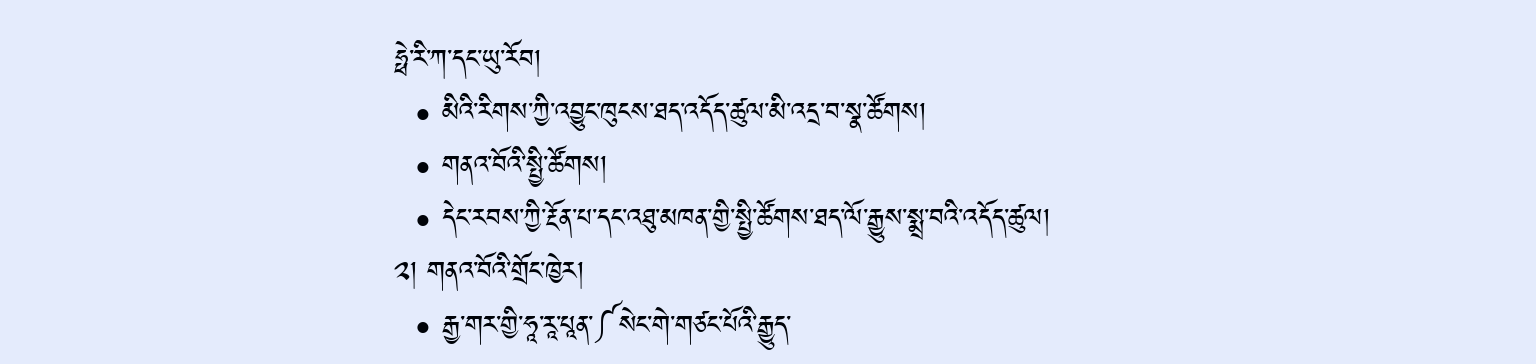ཧྥེ་རི་ཀ་དང་ཡུ་རོབ།
  • མིའི་རིགས་ཀྱི་འབྱུང་ཁུངས་ཐད་འདོད་ཚུལ་མི་འདྲ་བ་སྣ་ཚོགས།
  • གནའ་བོའི་སྤྱི་ཚོགས།
  • དེང་རབས་ཀྱི་རྔོན་པ་དང་འཐུ་མཁན་གྱི་སྤྱི་ཚོགས་ཐད་ལོ་རྒྱུས་སྨྲ་བའི་འདོད་ཚུལ།
༢། གནའ་བོའི་གྲོང་ཁྱེར།
  • རྒྱ་གར་གྱི་ཧཱ་རཱ་པཱན་༼སེང་གེ་གཙང་པོའི་རྒྱུད་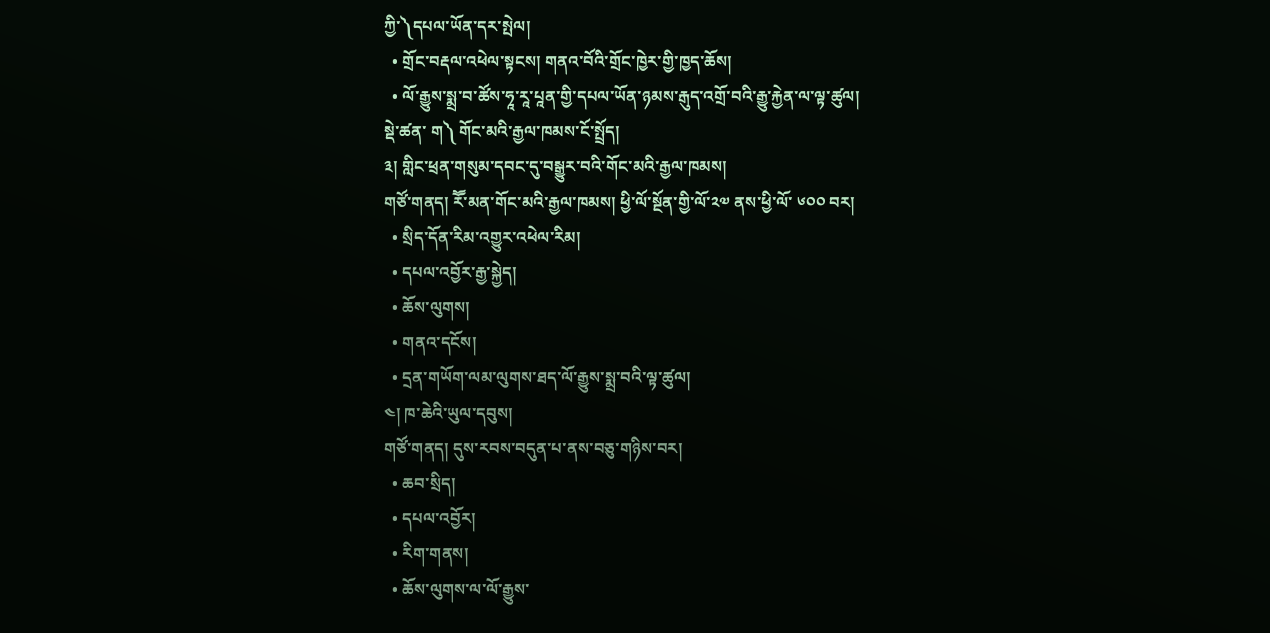ཀྱི་༽དཔལ་ཡོན་དར་སྤེལ།
  • གྲོང་བརྡལ་འཕེལ་སྟངས། གནའ་བོའི་གྲོང་ཁྱེར་གྱི་ཁྱད་ཆོས།
  • ལོ་རྒྱུས་སྨྲ་བ་ཚོས་ཧཱ་རཱ་པཱན་གྱི་དཔལ་ཡོན་ཉམས་རྒུད་འགྲོ་བའི་རྒྱུ་རྐྱེན་ལ་ལྟ་ཚུལ།
སྡེ་ཚན་ ག༽ གོང་མའི་རྒྱལ་ཁམས་ངོ་སྤྲོད།
༣། གླིང་ཕྲན་གསུམ་དབང་དུ་བསྒྱུར་བའི་གོང་མའི་རྒྱལ་ཁམས།
གཙོ་གནད། རཽ་མན་གོང་མའི་རྒྱལ་ཁམས། ཕྱི་ལོ་སྔོན་གྱི་ལོ་༢༧ ནས་ཕྱི་ལོ་ ༦༠༠ བར།
  • སྲིད་དོན་རིམ་འགྱུར་འཕེལ་རིམ།
  • དཔལ་འབྱོར་རྒྱ་སྐྱེད།
  • ཆོས་ལུགས།
  • གནའ་དངོས།
  • དྲན་གཡོག་ལམ་ལུགས་ཐད་ལོ་རྒྱུས་སྨྲ་བའི་ལྟ་ཚུལ།
༤། ཁ་ཆེའི་ཡུལ་དབུས།
གཙོ་གནད། དུས་རབས་བདུན་པ་ནས་བཅུ་གཉིས་བར།
  • ཆབ་སྲིད།
  • དཔལ་འབྱོར།
  • རིག་གནས།
  • ཆོས་ལུགས་ལ་ལོ་རྒྱུས་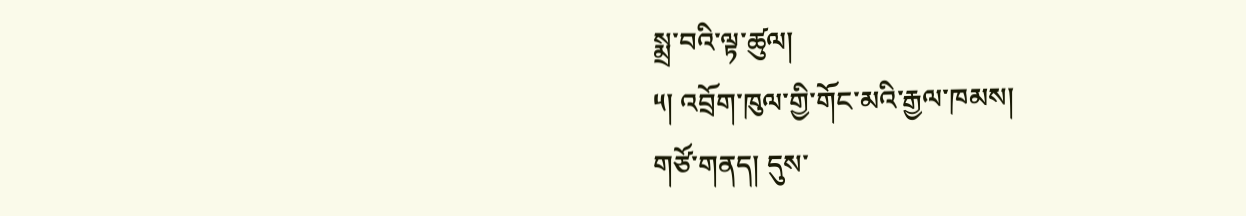སྨྲ་བའི་ལྟ་ཚུལ།
༥། འབྲོག་ཁུལ་གྱི་གོང་མའི་རྒྱལ་ཁམས།
གཙོ་གནད། དུས་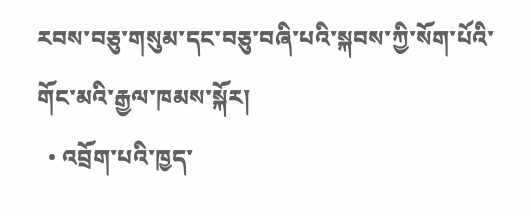རབས་བཅུ་གསུམ་དང་བཅུ་བཞི་པའི་སྐབས་ཀྱི་སོག་པོའི་གོང་མའི་རྒྱལ་ཁམས་སྐོར།
  • འབྲོག་པའི་ཁྱད་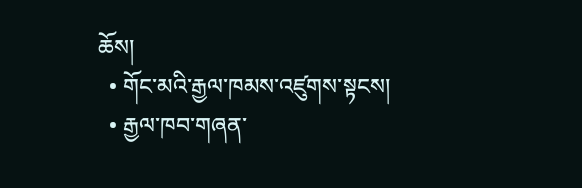ཆོས།
  • གོང་མའི་རྒྱལ་ཁམས་འཛུགས་སྟངས།
  • རྒྱལ་ཁབ་གཞན་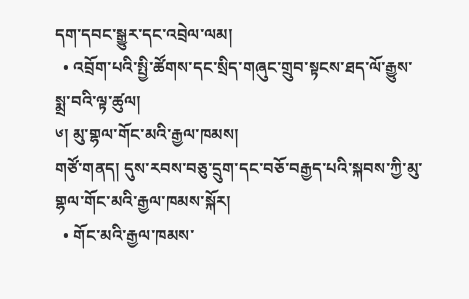དག་དབང་སྒྱུར་དང་འབྲེལ་ལམ།
  • འབྲོག་པའི་སྤྱི་ཚོགས་དང་སྲིད་གཞུང་གྲུབ་སྟངས་ཐད་ལོ་རྒྱུས་སྨྲ་བའི་ལྟ་ཚུལ།
༦། མུ་གྷལ་གོང་མའི་རྒྱལ་ཁམས།
གཙོ་གནད། དུས་རབས་བཅུ་དྲུག་དང་བཅོ་བརྒྱད་པའི་སྐབས་ཀྱི་མུ་གྷལ་གོང་མའི་རྒྱལ་ཁམས་སྐོར།
  • གོང་མའི་རྒྱལ་ཁམས་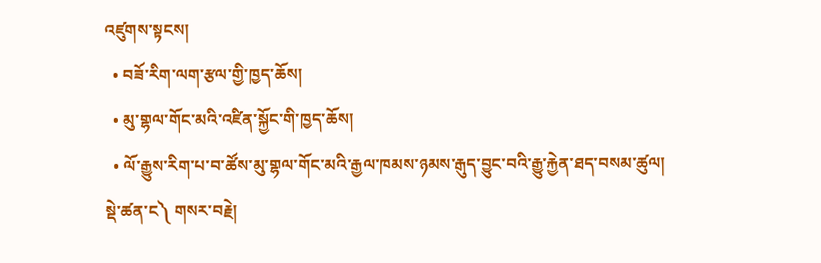འཛུགས་སྟངས།
  • བཟོ་རིག་ལག་རྩལ་གྱི་ཁྱད་ཆོས།
  • མུ་གྷལ་གོང་མའི་འཛིན་སྐྱོང་གི་ཁྱད་ཆོས།
  • ལོ་རྒྱུས་རིག་པ་བ་ཚོས་མུ་གྷལ་གོང་མའི་རྒྱལ་ཁམས་ཉམས་རྒུད་བྱུང་བའི་རྒྱུ་རྐྱེན་ཐད་བསམ་ཚུལ།
སྡེ་ཚན་ང༽ གསར་བརྗེ།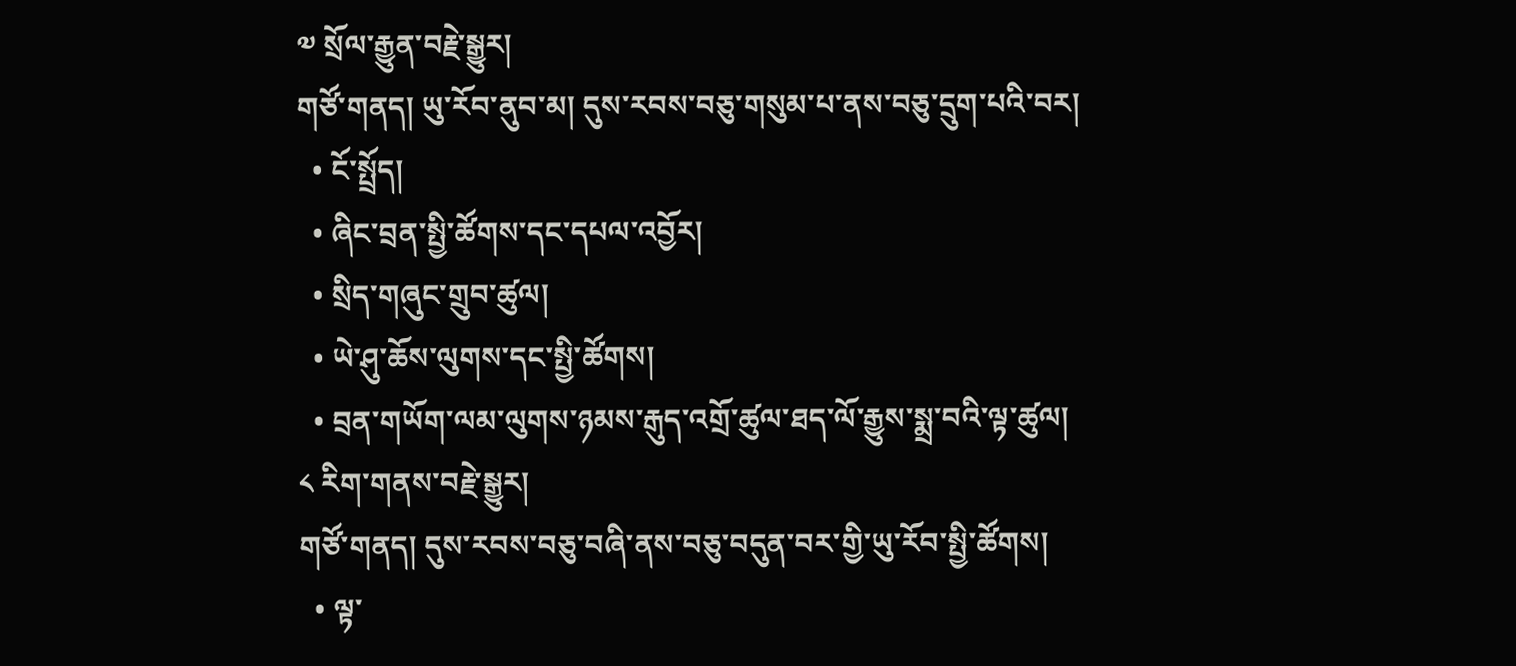༧ སྲོལ་རྒྱུན་བརྗེ་སྒྱུར།
གཙོ་གནད། ཡུ་རོབ་ནུབ་མ། དུས་རབས་བཅུ་གསུམ་པ་ནས་བཅུ་དྲུག་པའི་བར།
  • ངོ་སྤྲོད།
  • ཞིང་བྲན་སྤྱི་ཚོགས་དང་དཔལ་འབྱོར།
  • སྲིད་གཞུང་གྲུབ་ཚུལ།
  • ཡེ་ཤུ་ཆོས་ལུགས་དང་སྤྱི་ཚོགས།
  • བྲན་གཡོག་ལམ་ལུགས་ཉམས་རྒུད་འགྲོ་ཚུལ་ཐད་ལོ་རྒྱུས་སྨྲ་བའི་ལྟ་ཚུལ།
༨ རིག་གནས་བརྗེ་སྒྱུར།
གཙོ་གནད། དུས་རབས་བཅུ་བཞི་ནས་བཅུ་བདུན་བར་གྱི་ཡུ་རོབ་སྤྱི་ཚོགས།
  • ལྟ་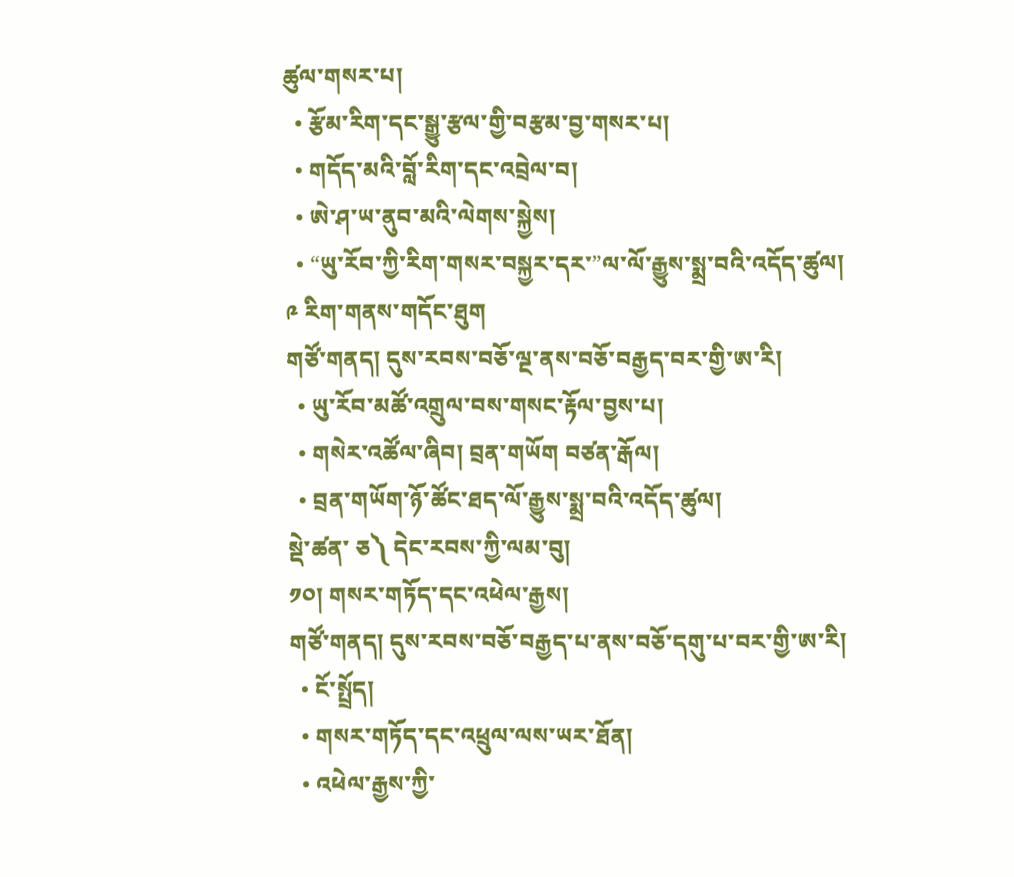ཚུལ་གསར་པ།
  • རྩོམ་རིག་དང་སྒྱུ་རྩལ་གྱི་བརྩམ་བྱ་གསར་པ།
  • གདོད་མའི་བློ་རིག་དང་འབྲེལ་བ།
  • ཨེ་ཤ་ཡ་ནུབ་མའི་ལེགས་སྐྱེས།
  • “ཡུ་རོབ་ཀྱི་རིག་གསར་བསྐྱར་དར་”ལ་ལོ་རྒྱུས་སྨྲ་བའི་འདོད་ཚུལ།
༩ རིག་གནས་གདོང་ཐུག
གཙོ་གནད། དུས་རབས་བཅོ་ལྔ་ནས་བཅོ་བརྒྱད་བར་གྱི་ཨ་རི།
  • ཡུ་རོབ་མཚོ་འགྲུལ་བས་གསང་རྟོལ་བྱས་པ།
  • གསེར་འཚོལ་ཞིབ། བྲན་གཡོག བཙན་རྒོལ།
  • བྲན་གཡོག་ཉོ་ཚོང་ཐད་ལོ་རྒྱུས་སྨྲ་བའི་འདོད་ཚུལ།
སྡེ་ཚན་ ཅ༽ དེང་རབས་ཀྱི་ལམ་བུ།
༡༠། གསར་གཏོད་དང་འཕེལ་རྒྱས།
གཙོ་གནད། དུས་རབས་བཅོ་བརྒྱད་པ་ནས་བཅོ་དགུ་པ་བར་གྱི་ཨ་རི།
  • ངོ་སྤྲོད།
  • གསར་གཏོད་དང་འཕྲུལ་ལས་ཡར་ཐོན།
  • འཕེལ་རྒྱས་ཀྱི་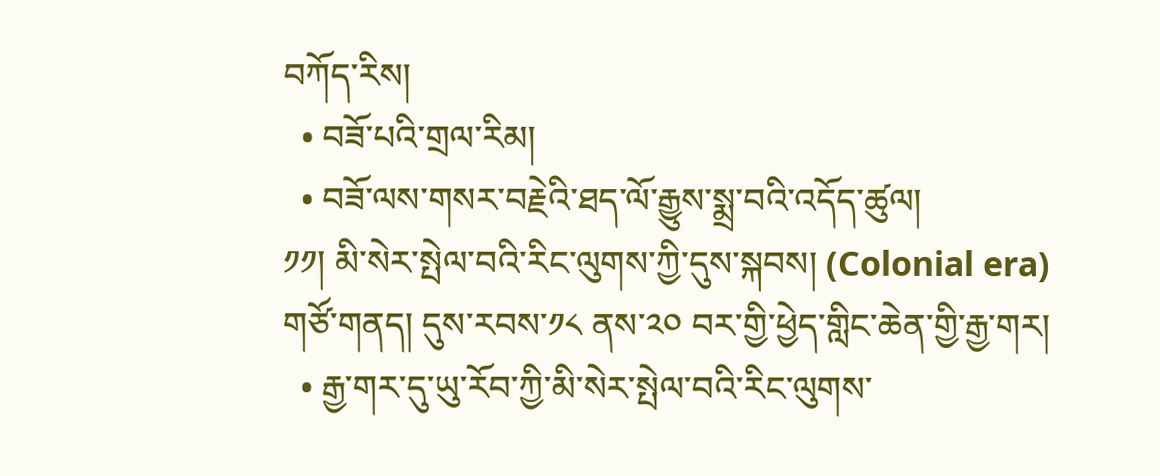བཀོད་རིས།
  • བཟོ་པའི་གྲལ་རིམ།
  • བཟོ་ལས་གསར་བརྗེའི་ཐད་ལོ་རྒྱུས་སྨྲ་བའི་འདོད་ཚུལ།
༡༡། མི་སེར་སྤེལ་བའི་རིང་ལུགས་ཀྱི་དུས་སྐབས། (Colonial era)
གཙོ་གནད། དུས་རབས་༡༨ ནས་༢༠ བར་གྱི་ཕྱེད་གླིང་ཆེན་གྱི་རྒྱ་གར།
  • རྒྱ་གར་དུ་ཡུ་རོབ་ཀྱི་མི་སེར་སྤེལ་བའི་རིང་ལུགས་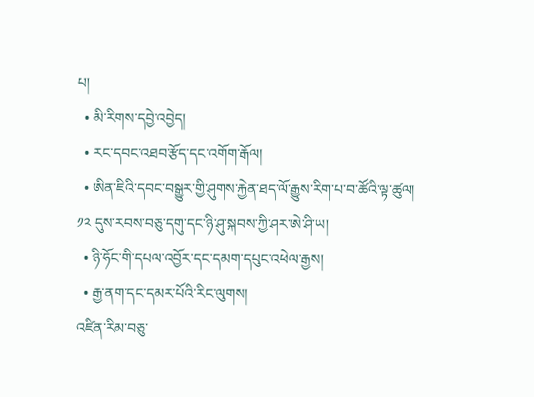པ།
  • མི་རིགས་དབྱེ་འབྱེད།
  • རང་དབང་འཐབ་རྩོད་དང་འགོག་རྒོལ།
  • ཨིན་ཇིའི་དབང་བསྒྱུར་གྱི་ཤུགས་རྐྱེན་ཐད་ལོ་རྒྱུས་རིག་པ་བ་ཚོའི་ལྟ་ཚུལ།
༡༢ དུས་རབས་བཅུ་དགུ་དང་ཉི་ཤུ་སྐབས་ཀྱི་ཤར་ཨེ་ཤི་ཡ།
  • ཉི་ཧོང་གི་དཔལ་འབྱོར་དང་དམག་དཔུང་འཕེལ་རྒྱས།
  • རྒྱ་ནག་དང་དམར་པོའི་རིང་ལུགས།
འཛིན་རིམ་བཅུ་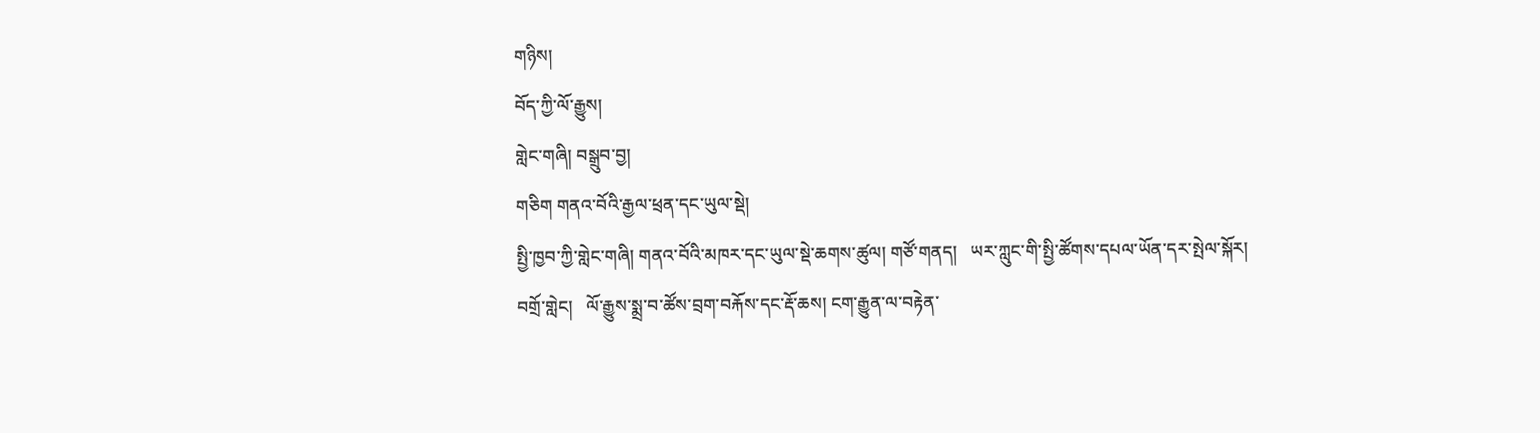གཉིས།
བོད་ཀྱི་ལོ་རྒྱུས།
གླེང་གཞི། བསྒྲུབ་བྱ།
གཅིག གནའ་བོའི་རྒྱལ་ཕྲན་དང་ཡུལ་སྡེ།
སྤྱི་ཁྱབ་ཀྱི་གླེང་གཞི། གནའ་བོའི་མཁར་དང་ཡུལ་སྡེ་ཆགས་ཚུལ། གཙོ་གནད།   ཡར་ཀླུང་གི་སྤྱི་ཚོགས་དཔལ་ཡོན་དར་སྤེལ་སྐོར།
བགྲོ་གླེང།   ལོ་རྒྱུས་སྨྲ་བ་ཚོས་བྲག་བརྐོས་དང་རྡོ་ཆས། ངག་རྒྱུན་ལ་བརྟེན་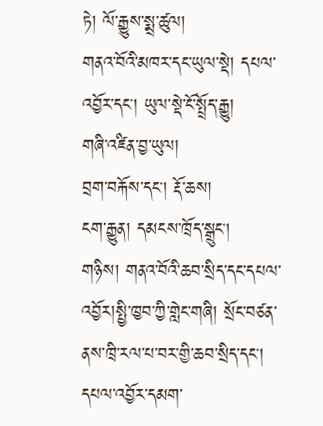ཏེ། ལོ་རྒྱུས་སྨྲ་ཚུལ།
གནའ་བོའི་མཁར་དང་ཡུལ་སྡེ། དཔལ་འབྱོར་དང། ཡུལ་སྡེ་ངོ་སྤྲོད་རྒྱུ།
གཞི་འཛིན་བྱ་ཡུལ།
བྲག་བརྐོས་དང། རྡོ་ཆས།
ངག་རྒྱུན། དམངས་ཁྲོད་སྒྲུང།
གཉིས། གནའ་བོའི་ཆབ་སྲིད་དང་དཔལ་འབྱོར།སྤྱི་ཁྱབ་ཀྱི་གླེང་གཞི། སྲོང་བཙན་ནས་ཁྲི་རལ་པ་བར་གྱི་ཆབ་སྲིད་དང། དཔལ་འབྱོར་དམག་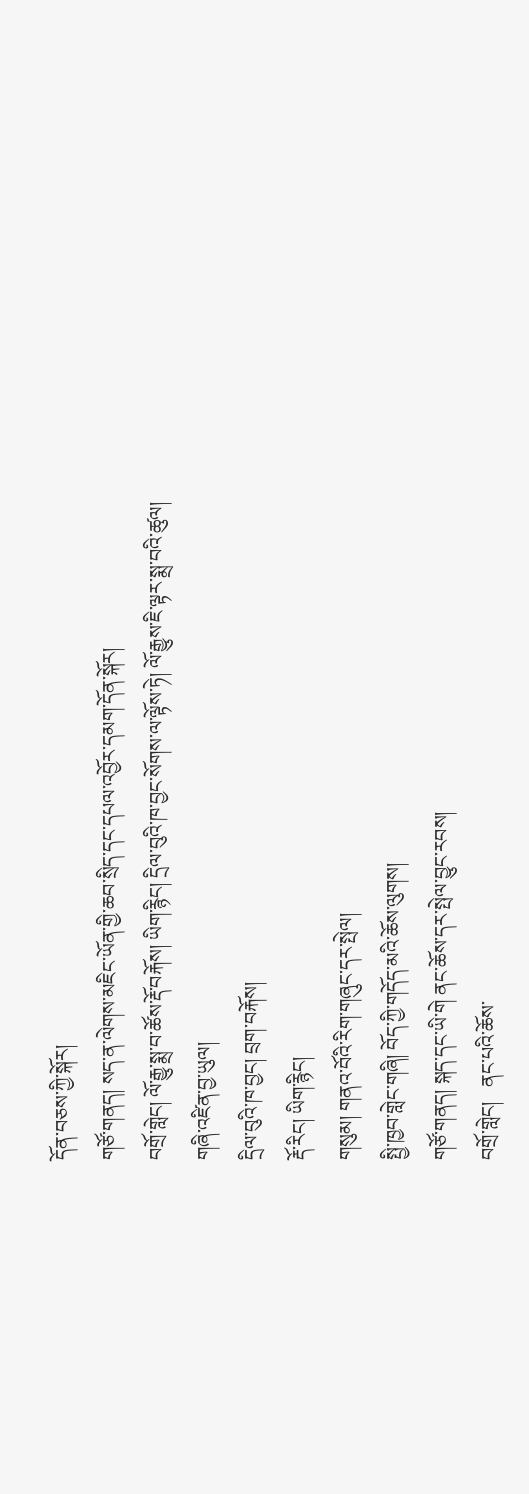དོན་བཅས་ཀྱི་སྐོར།
གཙོ་གནད། སད་ན་ལེགས་མཇིང་ཡོན་གྱི་ཆབ་སྲིད་དང་དཔལ་འབྱོར་དམག་དོན་སྐོར།
བགྲོ་གླེང། ལོ་རྒྱུ་སྨྲ་བ་ཚོས་རྡོ་བརྐོས། ཡིག་རྙིང། དྲིལ་བུའི་ཁ་བྱང་སོགས་ལ་ལྟོས་ཏེ། ལོ་རྒྱུས་ཇི་ལྟར་སྨྲ་བའི་ཚུལ།
གཞི་འཛིན་བྱ་ཡུལ།
དྲིལ་བུའི་ཁ་བྱང། བྲག་བརྐོས།
རྡོ་རིང། ཡིག་རྙིང།
གསུམ། གནའ་བོའི་རིག་གཞུང་དར་སྤེལ།
སྤྱི་ཁྱབ་གླེང་གཞི། བོད་ཀྱི་གདོད་མའི་ཆོས་ལུགས།
གཙོ་གནད། སྐད་དང་ཡི་གེ ནང་ཆོས་དར་སྤེལ་བྱུང་རབས།
བགྲོ་གླེང།   ནང་པའི་ཆོས་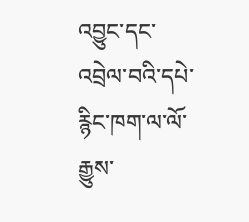འབྱུང་དང་འབྲེལ་བའི་དཔེ་རྙིང་ཁག་ལ་ལོ་རྒྱུས་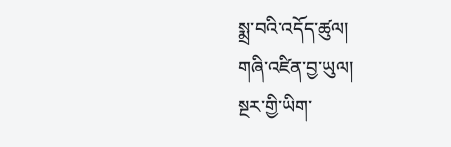སྨྲ་བའི་འདོད་ཚུལ།
གཞི་འཛིན་བྱ་ཡུལ།
སྔར་གྱི་ཡིག་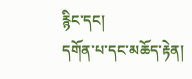རྙིང་དང།
དགོན་པ་དང་མཆོད་རྟེན།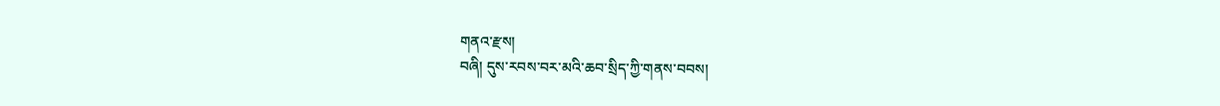གནའ་རྫས།
བཞི། དུས་རབས་བར་མའི་ཆབ་སྲིད་ཀྱི་གནས་བབས།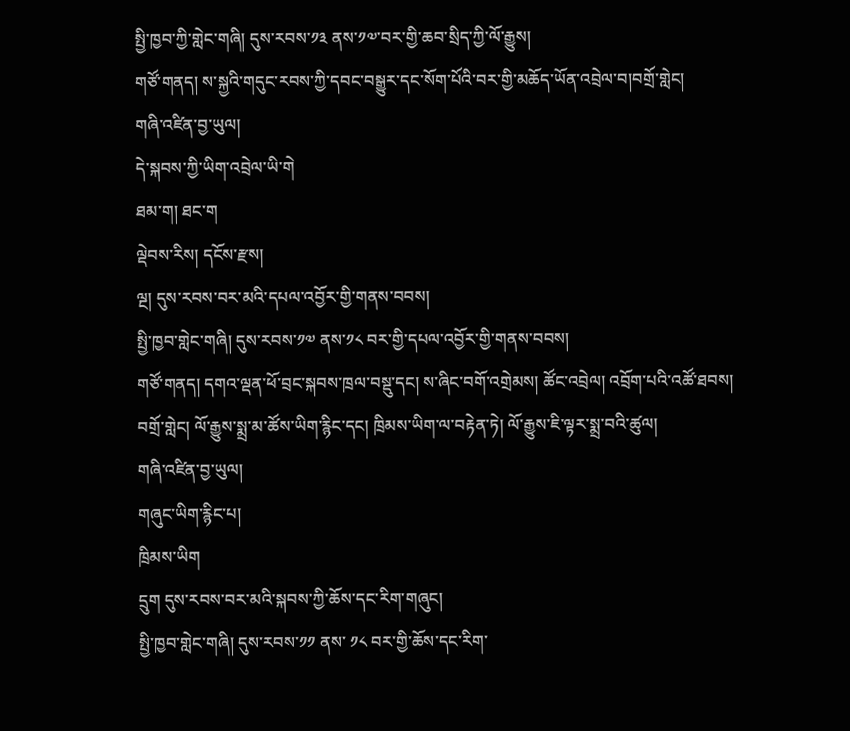སྤྱི་ཁྱབ་ཀྱི་གླེང་གཞི། དུས་རབས་༡༣ ནས་༡༧་བར་གྱི་ཆབ་སྲིད་ཀྱི་ལོ་རྒྱུས།
གཙོ་གནད། ས་སྐྱའི་གདུང་རབས་ཀྱི་དབང་བསྒྱུར་དང་སོག་པོའི་བར་གྱི་མཆོད་ཡོན་འབྲེལ་བ།བགྲོ་གླེང།
གཞི་འཛིན་བྱ་ཡུལ།
དེ་སྐབས་ཀྱི་ཡིག་འབྲེལ་ཡི་གེ
ཐམ་ག། ཐང་ག
ལྡེབས་རིས། དངོས་རྫས།
ལྔ། དུས་རབས་བར་མའི་དཔལ་འབྱོར་གྱི་གནས་བབས།
སྤྱི་ཁྱབ་གླེང་གཞི། དུས་རབས་༡༧ ནས་༡༨ བར་གྱི་དཔལ་འབྱོར་གྱི་གནས་བབས།
གཙོ་གནད། དགའ་ལྡན་ཕོ་བྲང་སྐབས་ཁྲལ་བསྡུ་དང། ས་ཞིང་བགོ་འགྲེམས། ཚོང་འབྲེལ། འབྲོག་པའི་འཚོ་ཐབས།
བགྲོ་གླེང། ལོ་རྒྱུས་སྨྲ་མ་ཚོས་ཡིག་རྙིང་དང། ཁྲིམས་ཡིག་ལ་བརྟེན་ཏེ། ལོ་རྒྱུས་ཇི་ལྟར་སྨྲ་བའི་ཚུལ།
གཞི་འཛིན་བྱ་ཡུལ།
གཞུང་ཡིག་རྙིང་པ།
ཁྲིམས་ཡིག
དྲུག དུས་རབས་བར་མའི་སྐབས་ཀྱི་ཆོས་དང་རིག་གཞུང།
སྤྱི་ཁྱབ་གླེང་གཞི། དུས་རབས་༡༡ ནས་ ༡༨ བར་གྱི་ཆོས་དང་རིག་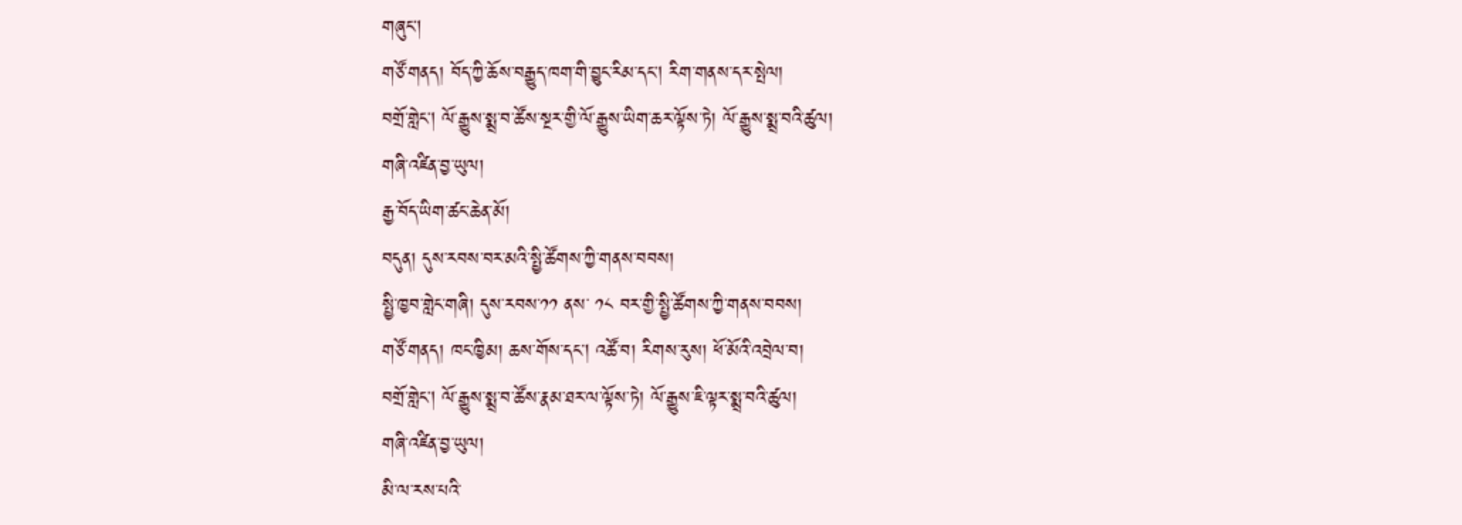གཞུང།
གཙོ་གནད། བོད་ཀྱི་ཆོས་བརྒྱུད་ཁག་གི་བྱུང་རིམ་དང། རིག་གནས་དར་སྤེལ།
བགྲོ་གླེང། ལོ་རྒྱུས་སྨྲ་བ་ཚོས་སྔར་གྱི་ལོ་རྒྱུས་ཡིག་ཆར་ལྟོས་ཏེ། ལོ་རྒྱུས་སྨྲ་བའི་ཚུལ།
གཞི་འཛིན་བྱ་ཡུལ།
རྒྱ་བོད་ཡིག་ཚང་ཆེན་མོ།
བདུན། དུས་རབས་བར་མའི་སྤྱི་ཚོགས་ཀྱི་གནས་བབས།
སྤྱི་ཁྱབ་གླེང་གཞི། དུས་རབས་༡༡ ནས་ ༡༨ བར་གྱི་སྤྱི་ཚོགས་ཀྱི་གནས་བབས།
གཙོ་གནད། ཁང་ཁྱིམ། ཆས་གོས་དང། འཚོ་བ། རིགས་རུས། ཕོ་མོའི་འབྲེལ་བ།
བགྲོ་གླེང། ལོ་རྒྱུས་སྨྲ་བ་ཚོས་རྣམ་ཐར་ལ་ལྟོས་ཏེ། ལོ་རྒྱུས་ཇི་ལྟར་སྨྲ་བའི་ཚུལ།
གཞི་འཛིན་བྱ་ཡུལ།
མི་ལ་རས་པའི་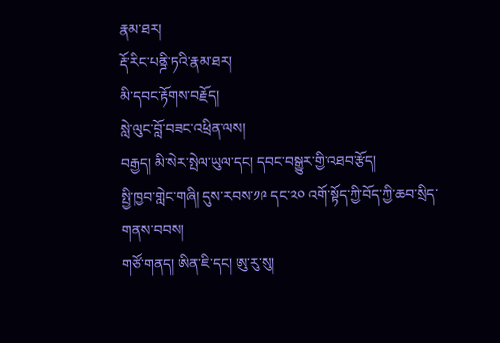རྣམ་ཐར།
རྡོ་རིང་པནྜི་ཏའི་རྣམ་ཐར།
མི་དབང་རྟོགས་བརྗོད།
སླེ་ལུང་བློ་བཟང་འཕྲིན་ལས།
བརྒྱད། མི་སེར་སྤེལ་ཡུལ་དང། དབང་བསྒྱུར་གྱི་འཐབ་རྩོད།
སྤྱི་ཁྱབ་གླེང་གཞི། དུས་རབས་༡༩ དང་༢༠ འགོ་སྟོད་ཀྱི་བོད་ཀྱི་ཆབ་སྲིད་གནས་བབས།
གཙོ་གནད། ཨིན་ཇི་དང། ཨུ་རུ་སུ།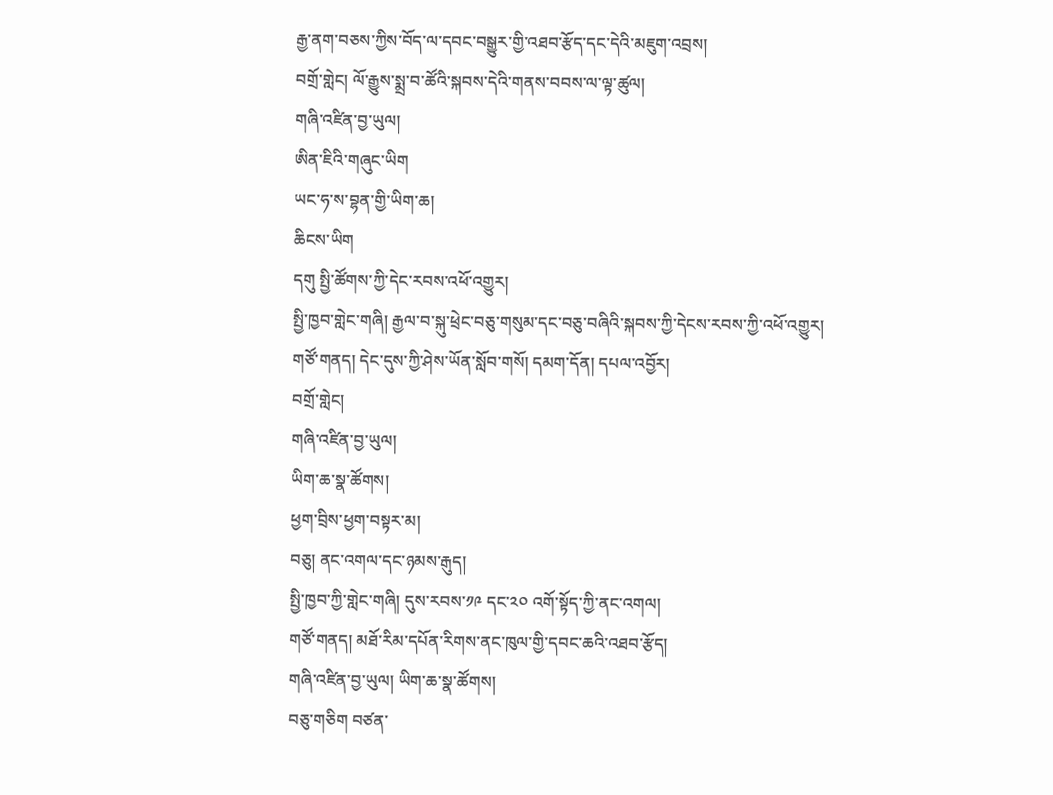རྒྱ་ནག་བཅས་ཀྱིས་བོད་ལ་དབང་བསྒྱུར་གྱི་འཐབ་རྩོད་དང་དེའི་མཇུག་འབྲས།
བགྲོ་གླེང། ལོ་རྒྱུས་སྨྲ་བ་ཚོའི་སྐབས་དེའི་གནས་བབས་ལ་ལྟ་ཚུལ།
གཞི་འཛིན་བྱ་ཡུལ།
ཨིན་ཇིའི་གཞུང་ཡིག
ཡང་ཧ་ས་བྷན་གྱི་ཡིག་ཆ།
ཆིངས་ཡིག
དགུ སྤྱི་ཚོགས་ཀྱི་དེང་རབས་འཕོ་འགྱུར།
སྤྱི་ཁྱབ་གླེང་གཞི། རྒྱལ་བ་སྐུ་ཕྲེང་བཅུ་གསུམ་དང་བཅུ་བཞིའི་སྐབས་ཀྱི་དེངས་རབས་ཀྱི་འཕོ་འགྱུར།
གཙོ་གནད། དེང་དུས་ཀྱི་ཤེས་ཡོན་སློབ་གསོ། དམག་དོན། དཔལ་འབྱོར།
བགྲོ་གླེང།
གཞི་འཛིན་བྱ་ཡུལ།
ཡིག་ཆ་སྣ་ཚོགས།
ཕྱག་བྲིས་ཕྱག་བསྟར་མ།
བཅུ། ནང་འགལ་དང་ཉམས་རྒུད།
སྤྱི་ཁྱབ་ཀྱི་གླེང་གཞི། དུས་རབས་༡༩ དང་༢༠ འགོ་སྟོད་ཀྱི་ནང་འགལ།
གཙོ་གནད། མཐོ་རིམ་དཔོན་རིགས་ནང་ཁུལ་གྱི་དབང་ཆའི་འཐབ་རྩོད།
གཞི་འཛིན་བྱ་ཡུལ། ཡིག་ཆ་སྣ་ཚོགས།
བཅུ་གཅིག བཙན་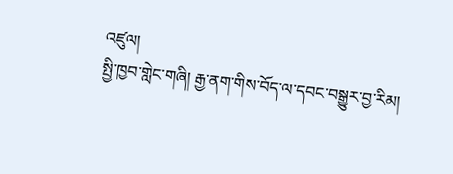འཛུལ།
སྤྱི་ཁྱབ་གླེང་གཞི། རྒྱ་ནག་གིས་བོད་ལ་དབང་བསྒྱུར་བྱ་རིམ།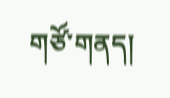གཙོ་གནད།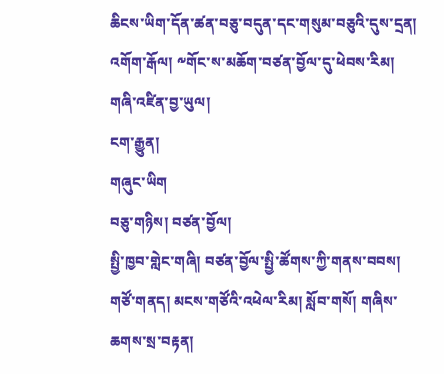ཆིངས་ཡིག་དོན་ཚན་བཅུ་བདུན་དང་གསུམ་བཅུའི་དུས་དྲན། འགོག་རྒོལ། ༸གོང་ས་མཆོག་བཙན་བྱོལ་དུ་ཕེབས་རིམ།
གཞི་འཛིན་བྱ་ཡུལ།
ངག་རྒྱུན།
གཞུང་ཡིག
བཅུ་གཉིས། བཙན་བྱོལ།
སྤྱི་ཁྱབ་གླེང་གཞི། བཙན་བྱོལ་སྤྱི་ཚོགས་ཀྱི་གནས་བབས།
གཙོ་གནད། མངས་གཙོའི་འཕེལ་རིམ། སློབ་གསོ། གཞིས་ཆགས་སྲ་བརྟན།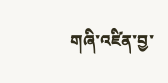གཞི་འཛིན་བྱ་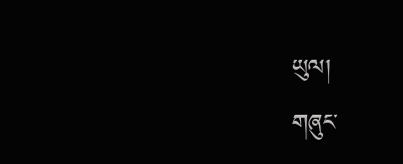ཡུལ།
གཞུང་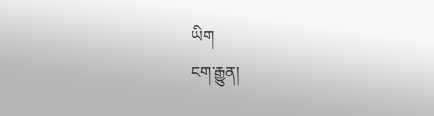ཡིག
ངག་རྒྱུན།